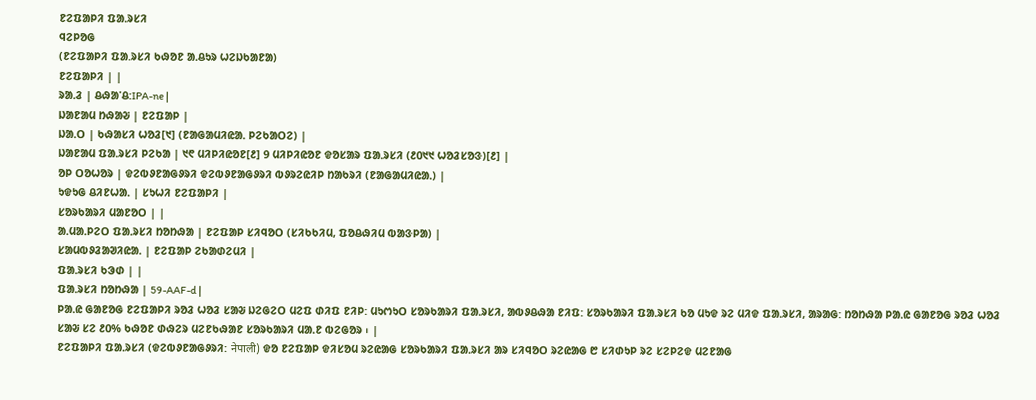ᱱᱮᱯᱟᱞᱤ ᱯᱟᱹᱨᱥᱤ
ᱧᱮᱞᱚᱜ
(ᱱᱮᱯᱟᱞᱤ ᱯᱟ.ᱨᱥᱤ ᱠᱷᱚᱱ ᱟᱹᱪᱩᱨ ᱦᱮᱡᱠᱟᱱᱟ)
ᱱᱮᱯᱟᱞᱤ | |
ᱨᱟᱹᱲ | ᱪᱷᱟᱸᱪ:IPA-ne |
ᱡᱟᱱᱟᱢ ᱴᱷᱟᱶ | ᱱᱮᱯᱟᱞ |
ᱡᱟᱹᱛ | ᱠᱷᱟᱥᱤ ᱦᱚᱲ[᱑] (ᱱᱟᱜᱟᱢᱤᱭᱟᱹ ᱞᱮᱠᱟᱛᱮ) |
ᱡᱟᱱᱟᱢ ᱯᱟᱹᱨᱥᱤ ᱞᱮᱠᱟ | ᱑᱖ ᱢᱤᱞᱤᱭᱚᱱ[᱒] 9 ᱢᱤᱞᱤᱭᱚᱱ ᱫᱚᱥᱟᱨ ᱯᱟᱹᱨᱥᱤ (᱒᱐᱑᱑ ᱦᱚᱲᱥᱚᱝ)[᱒] |
ᱚᱞ ᱛᱚᱦᱚᱨ | ᱫᱮᱵᱽᱱᱟᱜᱽᱨᱤ ᱫᱮᱵᱽᱱᱟᱜᱽᱨᱤ ᱵᱽᱨᱮᱭᱤᱞ ᱴᱟᱠᱨᱤ (ᱱᱟᱜᱟᱢᱤᱭᱟᱹ) |
ᱩᱫᱩᱜ ᱪᱤᱱᱦᱟᱹ | ᱥᱩᱦᱤ ᱱᱮᱯᱟᱞᱤ |
ᱥᱚᱨᱠᱟᱨᱤ ᱢᱟᱱᱚᱛ | |
ᱟᱹᱢᱟᱹᱞᱮᱛ ᱯᱟᱹᱨᱥᱤ ᱴᱚᱴᱷᱟ | ᱱᱮᱯᱟᱞ ᱥᱤᱧᱚᱛ (ᱥᱤᱠᱠᱤᱢ, ᱯᱚᱪᱷᱤᱢ ᱵᱟᱝᱞᱟ) |
ᱥᱟᱢᱵᱽᱲᱟᱣᱤᱭᱟᱹ | ᱱᱮᱯᱟᱞ ᱮᱠᱟᱰᱮᱢᱤ |
ᱯᱟᱹᱨᱥᱤ ᱠᱳᱰ | |
ᱯᱟᱹᱨᱥᱤ ᱴᱚᱴᱷᱟ | 59-AAF-d |
ᱞᱟᱹᱭ ᱜᱟᱱᱚᱜ ᱱᱮᱯᱟᱞᱤ ᱨᱚᱲ ᱦᱚᱲ ᱥᱟᱶ ᱡᱮᱜᱮᱛ ᱢᱮᱯ ᱰᱤᱯ ᱱᱤᱞ: ᱢᱩᱬᱩᱛ ᱥᱚᱨᱠᱟᱨᱤ ᱯᱟᱹᱨᱥᱤ, ᱟᱵᱽᱪᱷᱟ ᱱᱤᱯ: ᱥᱚᱨᱠᱟᱨᱤ ᱯᱟᱹᱨᱥᱤ ᱠᱚ ᱢᱩᱫ ᱨᱮ ᱢᱤᱫ ᱯᱟᱹᱨᱥᱤ, ᱟᱨᱟᱜ: ᱴᱚᱴᱷᱟ ᱞᱟᱹᱭ ᱜᱟᱱᱚᱜ ᱨᱚᱲ ᱦᱚᱲ ᱥᱟᱶ ᱥᱮ ᱒᱐% ᱠᱷᱚᱱ ᱰᱷᱮᱨ ᱢᱮᱱᱠᱷᱟᱱ ᱥᱚᱨᱠᱟᱨᱤ ᱢᱟᱹᱱ ᱵᱮᱜᱚᱨ ᱾ |
ᱱᱮᱯᱟᱞᱤ ᱯᱟᱹᱨᱥᱤ (ᱫᱮᱵᱽᱱᱟᱜᱽᱨᱤ: नेपाली) ᱫᱚ ᱱᱮᱯᱟᱞ ᱫᱤᱥᱚᱢ ᱨᱮᱭᱟᱜ ᱥᱚᱨᱠᱟᱨᱤ ᱯᱟᱹᱨᱥᱤ ᱟᱨ ᱥᱤᱧᱚᱛ ᱨᱮᱭᱟᱜ ᱘ ᱥᱤᱰᱩᱞ ᱨᱮ ᱥᱮᱞᱮᱫ ᱢᱮᱱᱟᱜ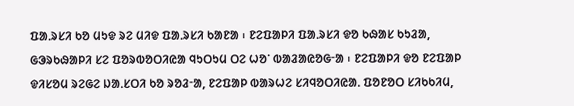ᱯᱟᱹᱨᱥᱤ ᱠᱚ ᱢᱩᱫ ᱨᱮ ᱢᱤᱫ ᱯᱟᱹᱨᱥᱤ ᱠᱟᱱᱟ ᱾ ᱱᱮᱯᱟᱞᱤ ᱯᱟᱹᱨᱥᱤ ᱫᱚ ᱠᱷᱟᱥ ᱠᱩᱲᱟ, ᱜᱳᱨᱠᱷᱟᱞᱤ ᱥᱮ ᱯᱚᱨᱵᱚᱛᱤᱭᱟ ᱧᱩᱛᱩᱢ ᱛᱮ ᱦᱚᱸ ᱵᱟᱲᱟᱭᱚᱜᱼᱟ ᱾ ᱱᱮᱯᱟᱞᱤ ᱫᱚ ᱱᱮᱯᱟᱞ ᱫᱤᱥᱚᱢ ᱨᱮᱜᱮ ᱡᱟᱹᱥᱛᱤ ᱠᱚ ᱨᱚᱲᱼᱟ, ᱱᱮᱯᱟᱞ ᱵᱟᱨᱦᱮ ᱥᱤᱧᱚᱛᱤᱭᱟᱹ ᱯᱚᱱᱚᱛ ᱥᱤᱠᱠᱤᱢ,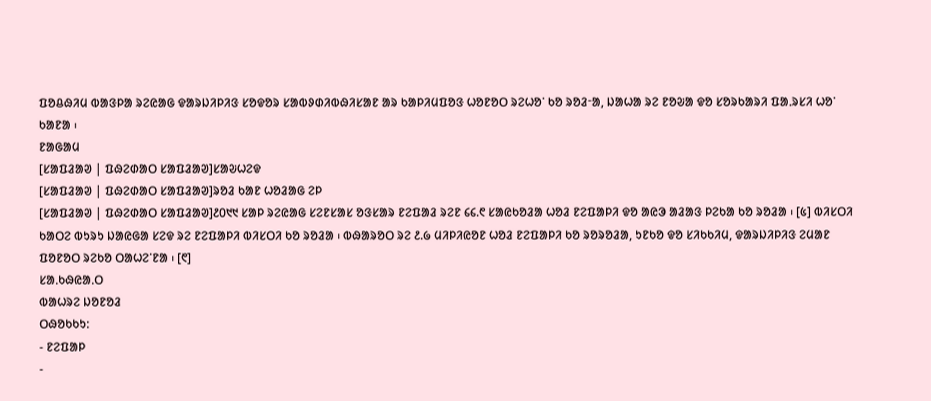ᱯᱚᱪᱷᱤᱢ ᱵᱟᱝᱞᱟ ᱨᱮᱭᱟᱜ ᱫᱟᱨᱡᱤᱞᱤᱝ ᱥᱚᱫᱚᱨ ᱥᱟᱵᱽᱰᱤᱵᱷᱤᱥᱟᱱ ᱟᱨ ᱠᱟᱞᱤᱢᱯᱚᱝ ᱦᱚᱱᱚᱛ ᱨᱮᱦᱚᱸ ᱠᱚ ᱨᱚᱲᱼᱟ, ᱡᱟᱦᱟ ᱨᱮ ᱱᱚᱶᱟ ᱫᱚ ᱥᱚᱨᱠᱟᱨᱤ ᱯᱟᱹᱨᱥᱤ ᱦᱚᱸ ᱠᱟᱱᱟ ᱾
ᱱᱟᱜᱟᱢ
[ᱥᱟᱯᱲᱟᱣ | ᱯᱷᱮᱰᱟᱛ ᱥᱟᱯᱲᱟᱣ]ᱥᱟᱶᱦᱮᱫ
[ᱥᱟᱯᱲᱟᱣ | ᱯᱷᱮᱰᱟᱛ ᱥᱟᱯᱲᱟᱣ]ᱨᱚᱲ ᱠᱟᱱ ᱦᱚᱲᱟᱜ ᱮᱞ
[ᱥᱟᱯᱲᱟᱣ | ᱯᱷᱮᱰᱟᱛ ᱥᱟᱯᱲᱟᱣ]᱒᱐᱑᱑ ᱥᱟᱞ ᱨᱮᱭᱟᱜ ᱥᱮᱱᱥᱟᱥ ᱚᱝᱥᱟᱨ ᱱᱮᱯᱟᱲ ᱨᱮᱱ ᱔᱔.᱖ ᱥᱟᱭᱠᱚᱲᱟ ᱦᱚᱲ ᱱᱮᱯᱟᱞᱤ ᱫᱚ ᱟᱭᱳ ᱟᱲᱟᱝ ᱞᱮᱠᱟ ᱠᱚ ᱨᱚᱲᱟ ᱾ [᱕] ᱵᱤᱥᱛᱤ ᱠᱟᱛᱮ ᱵᱩᱨᱩ ᱡᱟᱭᱜᱟ ᱥᱮᱫ ᱨᱮ ᱱᱮᱯᱟᱞᱤ ᱵᱤᱥᱛᱤ ᱠᱚ ᱨᱚᱲᱟ ᱾ ᱵᱷᱟᱨᱚᱛ ᱨᱮ ᱒.᱙ ᱢᱤᱞᱤᱭᱚᱱ ᱦᱚᱲ ᱱᱮᱯᱟᱞᱤ ᱠᱚ ᱨᱚᱨᱚᱲᱟ, ᱩᱱᱠᱚ ᱫᱚ ᱥᱤᱠᱠᱤᱢ, ᱫᱟᱨᱡᱤᱞᱤᱝ ᱮᱢᱟᱱ ᱯᱚᱱᱚᱛ ᱨᱮᱠᱚ ᱛᱟᱦᱮᱸᱱᱟ ᱾ [᱖]
ᱥᱟᱹᱠᱷᱭᱟᱹᱛ
ᱵᱟᱦᱨᱮ ᱡᱚᱱᱚᱲ
ᱛᱷᱚᱠᱠᱩ:
- ᱱᱮᱯᱟᱞ
-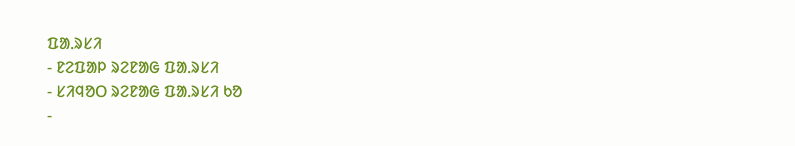ᱯᱟᱹᱨᱥᱤ
- ᱱᱮᱯᱟᱞ ᱨᱮᱱᱟᱜ ᱯᱟᱹᱨᱥᱤ
- ᱥᱤᱧᱚᱛ ᱨᱮᱱᱟᱜ ᱯᱟᱹᱨᱥᱤ ᱠᱚ
-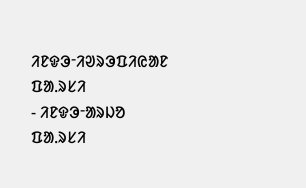ᱤᱱᱫᱳᱼᱤᱣᱨᱳᱯᱤᱭᱟᱱ ᱯᱟᱹᱨᱥᱤ
- ᱤᱱᱫᱳᱼᱟᱨᱡᱚ ᱯᱟᱹᱨᱥᱤ